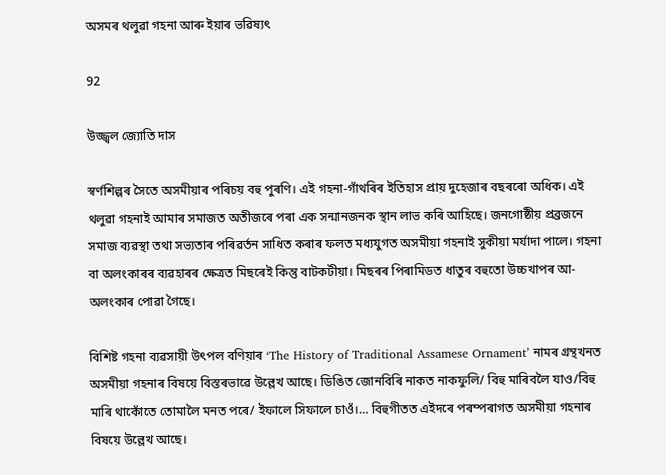অসমৰ থলুৱা গহনা আৰু ইয়াৰ ভৱিষ্যৎ

92

উজ্জ্বল জ্যোতি দাস

স্বর্ণশিল্পৰ সৈতে অসমীয়াৰ পৰিচয় বহু পুৰণি। এই গহনা-গাঁথৰিৰ ইতিহাস প্রায় দুহেজাৰ বছৰৰো অধিক। এই থলুৱা গহনাই আমাৰ সমাজত অতীজৰে পৰা এক সন্মানজনক স্থান লাভ কৰি আহিছে। জনগোষ্ঠীয় প্ৰব্ৰজনে সমাজ ব্যৱস্থা তথা সভ্যতাৰ পৰিৱৰ্তন সাধিত কৰাৰ ফলত মধ্যযুগত অসমীয়া গহনাই সুকীয়া মর্যাদা পালে। গহনা বা অলংকাৰৰ ব্যৱহাৰৰ ক্ষেত্ৰত মিছৰেই কিন্তু বাটকটীয়া। মিছৰৰ পিৰামিডত ধাতুৰ বহুতো উচ্চখাপৰ আ-অলংকাৰ পোৱা গৈছে।

বিশিষ্ট গহনা ব্যৱসায়ী উৎপল বণিয়াৰ ‘The History of Traditional Assamese Ornament’ নামৰ গ্ৰন্থখনত অসমীয়া গহনাৰ বিষয়ে বিস্তৰভাৱে উল্লেখ আছে। ডিঙিত জোনবিৰি নাকত নাকফুলি/ বিহু মাৰিবলৈ যাও/বিহু মাৰি থাকোঁতে তোমালৈ মনত পৰে/ ইফালে সিফালে চাওঁ।… বিহুগীতত এইদৰে পৰম্পৰাগত অসমীয়া গহনাৰ বিষয়ে উল্লেখ আছে।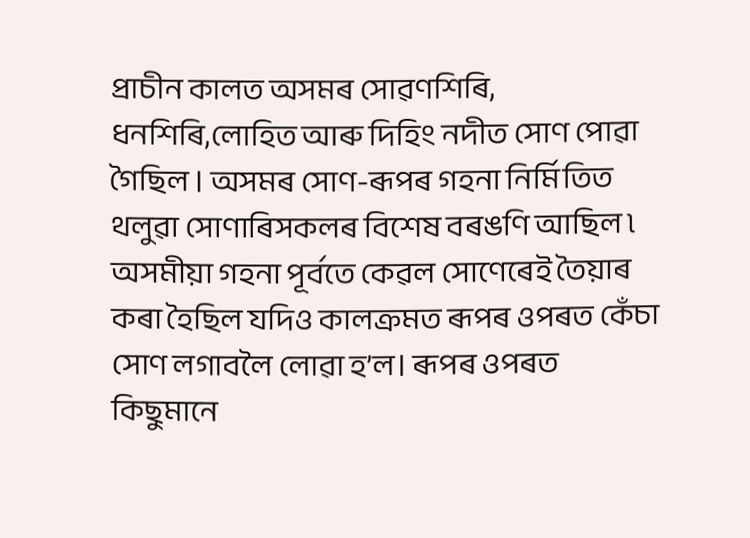প্রাচীন কালত অসমৰ সোৱণশিৰি, ধনশিৰি,লোহিত আৰু দিহিং নদীত সোণ পোৱা গৈছিল । অসমৰ সোণ-ৰূপৰ গহনা নির্মিতিত থলুৱা সোণাৰিসকলৰ বিশেষ বৰঙণি আছিল ৷ অসমীয়া গহনা পূৰ্বতে কেৱল সোণেৰেই তৈয়াৰ কৰা হৈছিল যদিও কালক্ৰমত ৰূপৰ ওপৰত কেঁচা সোণ লগাবলৈ লোৱা হ’ল। ৰূপৰ ওপৰত কিছুমানে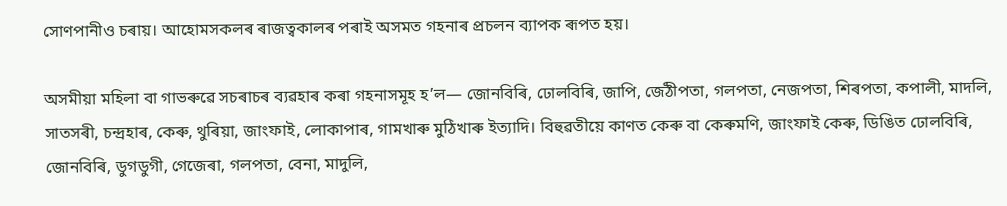সোণপানীও চৰায়। আহোমসকলৰ ৰাজত্বকালৰ পৰাই অসমত গহনাৰ প্ৰচলন ব্যাপক ৰূপত হয়।

অসমীয়া মহিলা বা গাভৰুৱে সচৰাচৰ ব্যৱহাৰ কৰা গহনাসমূহ হ’ল— জোনবিৰি, ঢোলবিৰি, জাপি, জেঠীপতা, গলপতা, নেজপতা, শিৰপতা, কপালী, মাদলি, সাতসৰী, চন্দ্ৰহাৰ, কেৰু, থুৰিয়া, জাংফাই, লোকাপাৰ, গামখাৰু মুঠিখাৰু ইত্যাদি। বিহুৱতীয়ে কাণত কেৰু বা কেৰুমণি, জাংফাই কেৰু, ডিঙিত ঢোলবিৰি, জোনবিৰি, ডুগডুগী, গেজেৰা, গলপতা, বেনা, মাদুলি,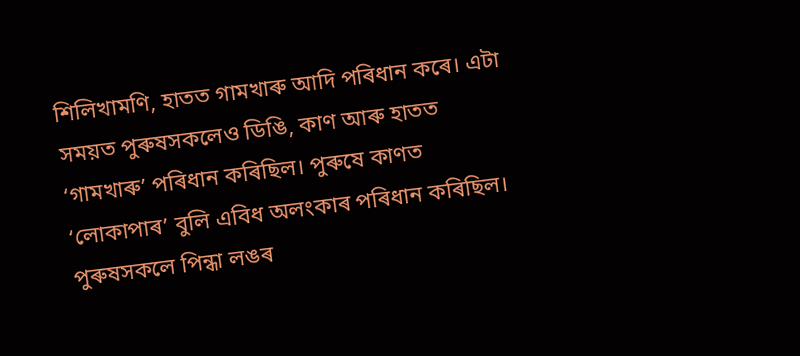শিলিখামণি, হাতত গামখাৰু আদি পৰিধান কৰে। এটা সময়ত পুৰুষসকলেও ডিঙি, কাণ আৰু হাতত ‘গামখাৰু’ পৰিধান কৰিছিল। পুৰুষে কাণত ‘লোকাপাৰ’ বুলি এবিধ অলংকাৰ পৰিধান কৰিছিল। পুৰুষসকলে পিন্ধা লঙৰ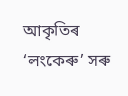আকৃতিৰ ‘লংকেৰু’ সৰু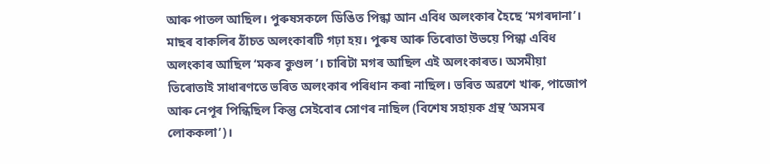আৰু পাতল আছিল। পুৰুষসকলে ডিঙিত পিন্ধা আন এবিধ অলংকাৰ হৈছে ‘মগৰদানা’। মাছৰ বাকলিৰ ঠাঁচত অলংকাৰটি গঢ়া হয়। পুৰুষ আৰু তিৰোতা উভয়ে পিন্ধা এবিধ অলংকাৰ আছিল ‘মকৰ কুণ্ডল’। চাৰিটা মগৰ আছিল এই অলংকাৰত। অসমীয়া তিৰোতাই সাধাৰণতে ভৰিত অলংকাৰ পৰিধান কৰা নাছিল। ভৰিত অৱশে খাৰু, পাজোপ আৰু নেপূৰ পিন্ধিছিল কিন্তু সেইবোৰ সোণৰ নাছিল (বিশেষ সহায়ক গ্রন্থ ‘অসমৰ লোককলা’)।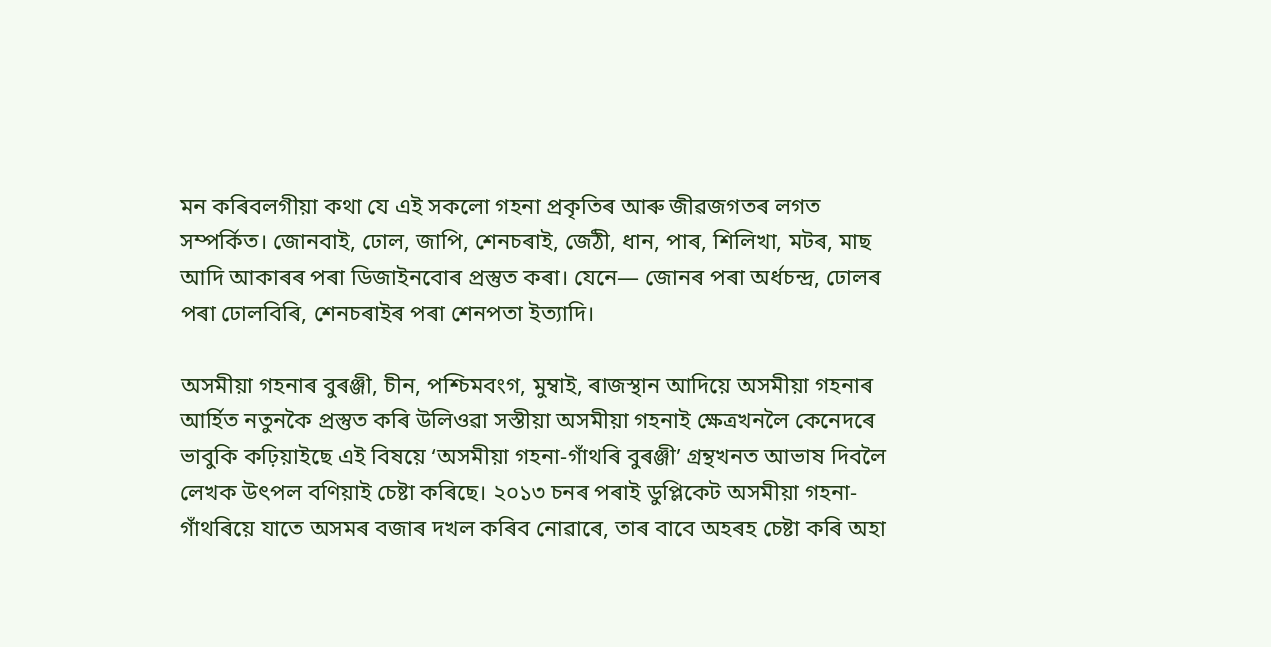মন কৰিবলগীয়া কথা যে এই সকলো গহনা প্ৰকৃতিৰ আৰু জীৱজগতৰ লগত সম্পর্কিত। জোনবাই, ঢোল, জাপি, শেনচৰাই, জেঠী, ধান, পাৰ, শিলিখা, মটৰ, মাছ আদি আকাৰৰ পৰা ডিজাইনবোৰ প্ৰস্তুত কৰা। যেনে— জোনৰ পৰা অর্ধচন্দ্ৰ, ঢোলৰ পৰা ঢোলবিৰি, শেনচৰাইৰ পৰা শেনপতা ইত্যাদি।

অসমীয়া গহনাৰ বুৰঞ্জী, চীন, পশ্চিমবংগ, মুম্বাই, ৰাজস্থান আদিয়ে অসমীয়া গহনাৰ আৰ্হিত নতুনকৈ প্ৰস্তুত কৰি উলিওৱা সস্তীয়া অসমীয়া গহনাই ক্ষেত্ৰখনলৈ কেনেদৰে ভাবুকি কঢ়িয়াইছে এই বিষয়ে ‘অসমীয়া গহনা-গাঁথৰি বুৰঞ্জী’ গ্ৰন্থখনত আভাষ দিবলৈ লেখক উৎপল বণিয়াই চেষ্টা কৰিছে। ২০১৩ চনৰ পৰাই ডুপ্লিকেট অসমীয়া গহনা-গাঁথৰিয়ে যাতে অসমৰ বজাৰ দখল কৰিব নোৱাৰে, তাৰ বাবে অহৰহ চেষ্টা কৰি অহা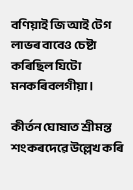বণিয়াই জি আই টেগ লাভৰ বাবেও চেষ্টা কৰিছিল যিটো মনকৰিবলগীয়া ।

কীৰ্তন ঘোষাত শ্ৰীমন্ত শংকৰদেৱে উল্লেখ কৰি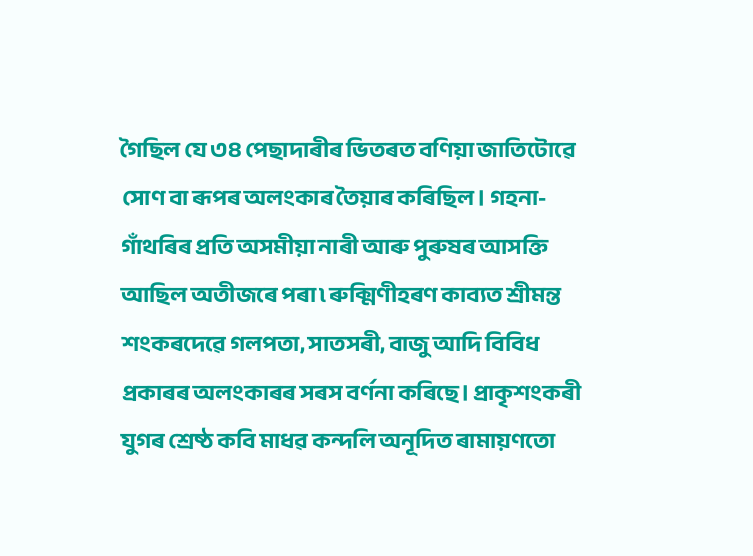গৈছিল যে ৩৪ পেছাদাৰীৰ ভিতৰত বণিয়া জাতিটোৱে সোণ বা ৰূপৰ অলংকাৰ তৈয়াৰ কৰিছিল। গহনা-গাঁথৰিৰ প্ৰতি অসমীয়া নাৰী আৰু পুৰুষৰ আসক্তি আছিল অতীজৰে পৰা ৷ ৰুক্মিণীহৰণ কাব্যত শ্ৰীমন্ত শংকৰদেৱে গলপতা, সাতসৰী, বাজু আদি বিবিধ প্ৰকাৰৰ অলংকাৰৰ সৰস বৰ্ণনা কৰিছে। প্রাকৃশংকৰী যুগৰ শ্ৰেষ্ঠ কবি মাধৱ কন্দলি অনূদিত ৰামায়ণতো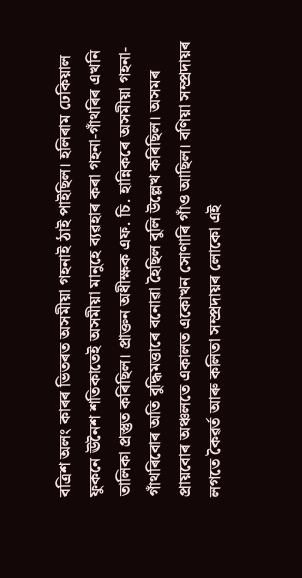বত্ৰিশ অলং কাৰৰ ভিতৰত অসমীয়া গহনাই ঠাই পাইছিল। হলিৰাম ঢেকিয়াল ফুকনে ঊনৈশ শতিকাতেই অসমীয়া মানুহে ব্যৱহাৰ কৰা গহনা-গাঁথৰিৰ এখনি তালিকা প্রস্তুত কৰিছিল। প্ৰাক্তন অধীক্ষক এফ. চি. হান্নিকৰে অসমীয়া গহনা-গাঁথৰিবোৰ অতি বুদ্ধিমত্তাৰে বনোৱা হৈছিল বুলি উল্লেখ কৰিছিল। অসমৰ প্ৰায়বোৰ অঞ্চলতে একালত একোখন সোণাৰি গাঁও আছিল। বণিয়া সম্প্ৰদায়ৰ লগতে কৈৱৰ্ত আৰু কলিতা সম্প্ৰদায়ৰ লোকো এই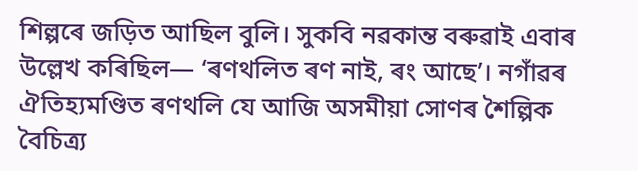শিল্পৰে জড়িত আছিল বুলি। সুকবি নৱকান্ত বৰুৱাই এবাৰ উল্লেখ কৰিছিল— ‘ৰণথলিত ৰণ নাই, ৰং আছে’। নগাঁৱৰ ঐতিহ্যমণ্ডিত ৰণথলি যে আজি অসমীয়া সোণৰ শৈল্পিক বৈচিত্র্য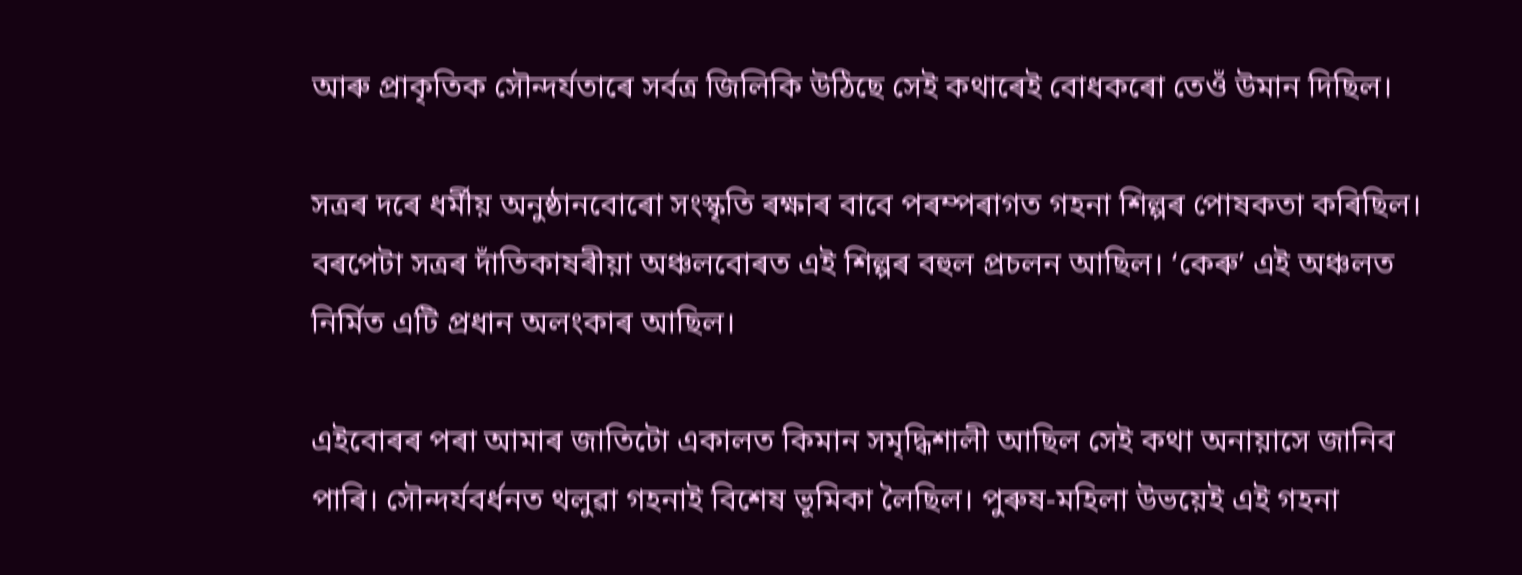আৰু প্রাকৃতিক সৌন্দৰ্যতাৰে সৰ্বত্ৰ জিলিকি উঠিছে সেই কথাৰেই বোধকৰো তেওঁ উমান দিছিল।

সত্ৰৰ দৰে ধৰ্মীয় অনুষ্ঠানবোৰো সংস্কৃতি ৰক্ষাৰ বাবে পৰম্পৰাগত গহনা শিল্পৰ পোষকতা কৰিছিল। বৰপেটা সত্ৰৰ দাঁতিকাষৰীয়া অঞ্চলবোৰত এই শিল্পৰ বহুল প্রচলন আছিল। ‘কেৰু’ এই অঞ্চলত নির্মিত এটি প্রধান অলংকাৰ আছিল।

এইবোৰৰ পৰা আমাৰ জাতিটো একালত কিমান সমৃদ্ধিশালী আছিল সেই কথা অনায়াসে জানিব পাৰি। সৌন্দর্যবর্ধনত থলুৱা গহনাই বিশেষ ভূমিকা লৈছিল। পুৰুষ-মহিলা উভয়েই এই গহনা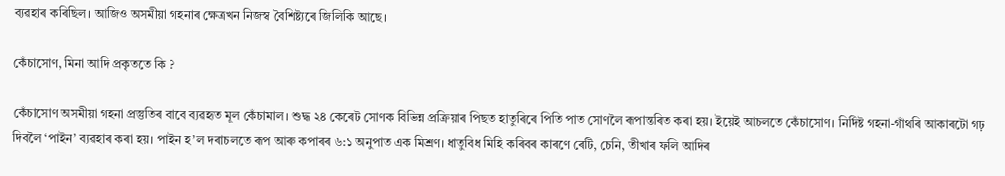ব্যৱহাৰ কৰিছিল। আজিও অসমীয়া গহনাৰ ক্ষেত্ৰখন নিজস্ব বৈশিষ্ট্যৰে জিলিকি আছে।

কেঁচাসোণ, মিনা আদি প্ৰকৃততে কি ?

কেঁচাসোণ অসমীয়া গহনা প্ৰস্তুতিৰ বাবে ব্যৱহৃত মূল কেঁচামাল। শুদ্ধ ২৪ কেৰেট সোণক বিভিন্ন প্ৰক্ৰিয়াৰ পিছত হাতুৰিৰে পিতি পাত সোণলৈ ৰূপান্তৰিত কৰা হয়। ইয়েই আচলতে কেঁচাসোণ। নির্দিষ্ট গহনা-গাঁথৰি আকাৰটো গঢ় দিবলৈ ‘পাইন’ ব্যৱহাৰ কৰা হয়। পাইন হ’ল দৰাচলতে ৰূপ আৰু কপাৰৰ ৬:১ অনুপাত এক মিশ্রণ। ধাতুবিধ মিহি কৰিবৰ কাৰণে ৰেটি, চেনি, তীখাৰ ফলি আদিৰ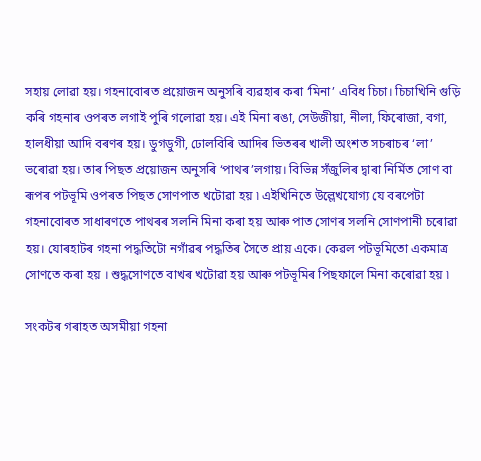সহায় লোৱা হয়। গহনাবোৰত প্রয়োজন অনুসৰি ব্যৱহাৰ কৰা ‘মিনা’ এবিধ চিচা। চিচাখিনি গুড়ি কৰি গহনাৰ ওপৰত লগাই পুৰি গলোৱা হয়। এই মিনা ৰঙা, সেউজীয়া, নীলা, ফিৰোজা, বগা, হালধীয়া আদি বৰণৰ হয়। ডুগডুগী, ঢোলবিৰি আদিৰ ভিতৰৰ খালী অংশত সচৰাচৰ ‘লা’ ভৰোৱা হয়। তাৰ পিছত প্ৰয়োজন অনুসৰি ‘পাথৰ’লগায়। বিভিন্ন সঁজুলিৰ দ্বাৰা নিৰ্মিত সোণ বা ৰূপৰ পটভূমি ওপৰত পিছত সোণপাত খটোৱা হয় ৷ এইখিনিতে উল্লেখযোগ্য যে বৰপেটা গহনাবোৰত সাধাৰণতে পাথৰৰ সলনি মিনা কৰা হয় আৰু পাত সোণৰ সলনি সোণপানী চৰোৱা হয়। যোৰহাটৰ গহনা পদ্ধতিটো নগাঁৱৰ পদ্ধতিৰ সৈতে প্ৰায় একে। কেৱল পটভূমিতো একমাত্ৰ সোণতে কৰা হয় । শুদ্ধসোণতে বাখৰ খটোৱা হয় আৰু পটভূমিৰ পিছফালে মিনা কৰোৱা হয় ৷

সংকটৰ গৰাহত অসমীয়া গহনা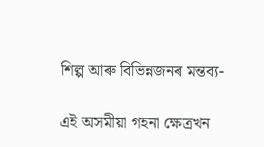শিল্প আৰু বিভিন্নজনৰ মন্তব্য-

এই অসমীয়া গহনা ক্ষেত্ৰখন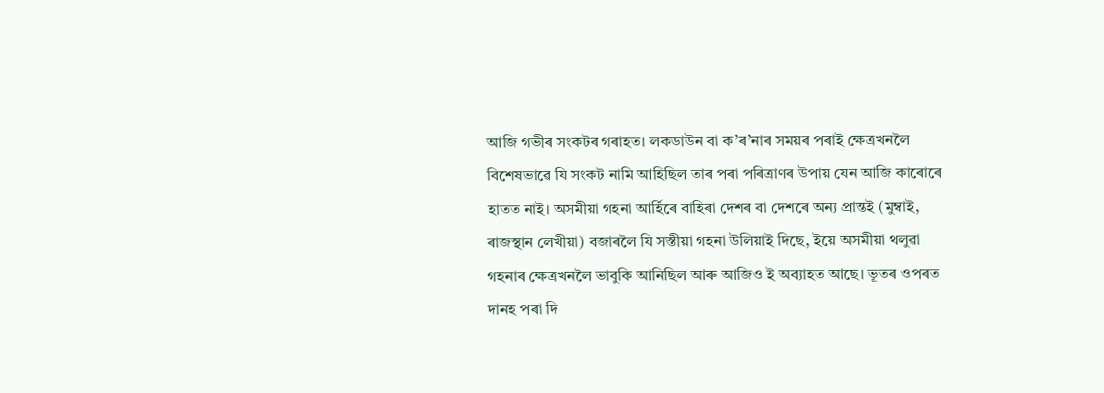আজি গভীৰ সংকটৰ গৰাহত। লকডাউন বা ক’ৰ’নাৰ সময়ৰ পৰাই ক্ষেত্ৰখনলৈ বিশেষভাৱে যি সংকট নামি আহিছিল তাৰ পৰা পৰিত্ৰাণৰ উপায় যেন আজি কাৰোৰে হাতত নাই। অসমীয়া গহনা আৰ্হিৰে বাহিৰা দেশৰ বা দেশৰে অন্য প্রান্তই (মুম্বাই, ৰাজস্থান লেখীয়া) বজাৰলৈ যি সস্তীয়া গহনা উলিয়াই দিছে, ইয়ে অসমীয়া থলুৱা গহনাৰ ক্ষেত্ৰখনলৈ ভাবুকি আনিছিল আৰু আজিও ই অব্যাহত আছে। ভূতৰ ওপৰত দানহ পৰা দি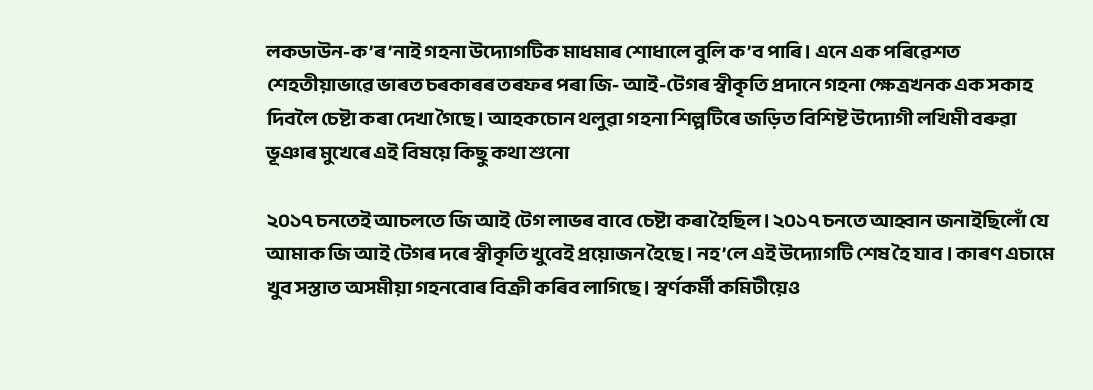লকডাউন-ক’ৰ’নাই গহনা উদ্যোগটিক মাধমাৰ শোধালে বুলি ক’ব পাৰি। এনে এক পৰিৱেশত শেহতীয়াভাৱে ভাৰত চৰকাৰৰ তৰফৰ পৰা জি- আই-টেগৰ স্বীকৃতি প্রদানে গহনা ক্ষেত্ৰখনক এক সকাহ দিবলৈ চেষ্টা কৰা দেখা গৈছে। আহকচোন থলুৱা গহনা শিল্পটিৰে জড়িত বিশিষ্ট উদ্যোগী লখিমী বৰুৱা ভূঞাৰ মুখেৰে এই বিষয়ে কিছু কথা শুনো

২০১৭ চনতেই আচলতে জি আই টেগ লাভৰ বাবে চেষ্টা কৰা হৈছিল। ২০১৭ চনতে আহ্বান জনাইছিলোঁ যে আমাক জি আই টেগৰ দৰে স্বীকৃতি খুবেই প্ৰয়োজন হৈছে। নহ’লে এই উদ্যোগটি শেষ হৈ যাব । কাৰণ এচামে খুব সস্তাত অসমীয়া গহনবোৰ বিক্ৰী কৰিব লাগিছে। স্বর্ণকর্মী কমিটীয়েও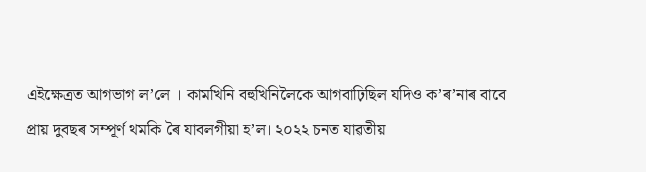এইক্ষেত্ৰত আগভাগ ল’লে । কামখিনি বহুখিনিলৈকে আগবাঢ়িছিল যদিও ক’ৰ’নাৰ বাবে প্রায় দুবছৰ সম্পূৰ্ণ থমকি ৰৈ যাবলগীয়া হ’ল। ২০২২ চনত যাৱতীয়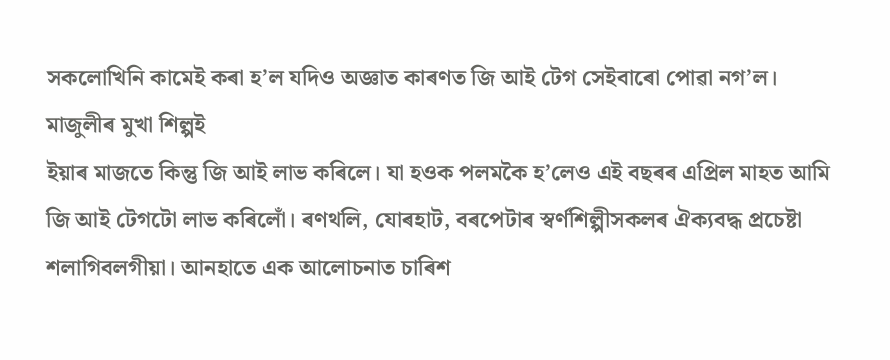সকলোখিনি কামেই কৰা হ’ল যদিও অজ্ঞাত কাৰণত জি আই টেগ সেইবাৰো পোৱা নগ’ল। মাজুলীৰ মুখা শিল্পই
ইয়াৰ মাজতে কিন্তু জি আই লাভ কৰিলে। যা হওক পলমকৈ হ’লেও এই বছৰৰ এপ্ৰিল মাহত আমি জি আই টেগটো লাভ কৰিলোঁ। ৰণথলি, যোৰহাট, বৰপেটাৰ স্বর্ণশিল্পীসকলৰ ঐক্যবদ্ধ প্রচেষ্টা শলাগিবলগীয়া। আনহাতে এক আলোচনাত চাৰিশ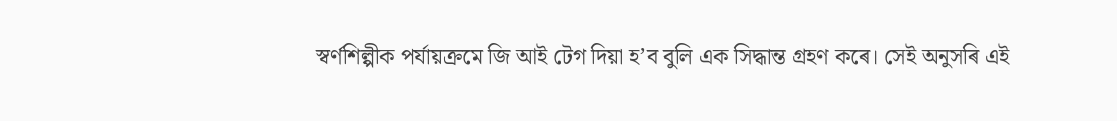স্বর্ণশিল্পীক পর্যায়ক্রমে জি আই টেগ দিয়া হ’ব বুলি এক সিদ্ধান্ত গ্রহণ কৰে। সেই অনুসৰি এই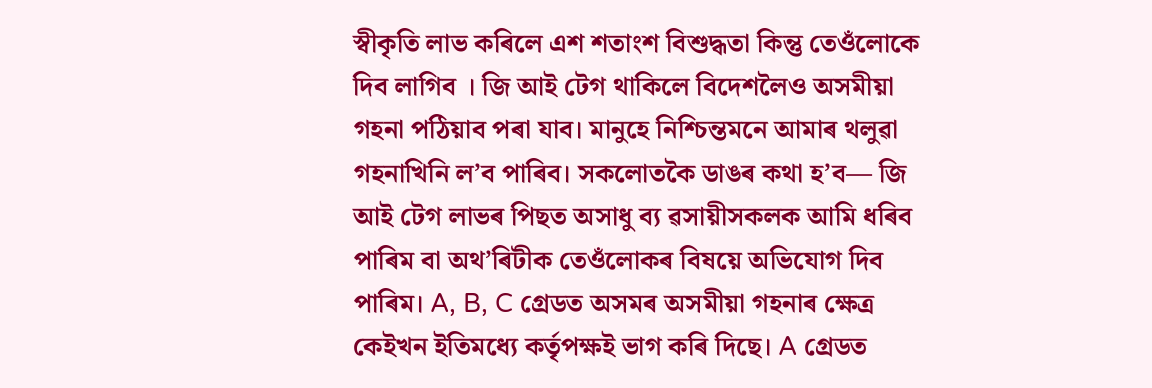স্বীকৃতি লাভ কৰিলে এশ শতাংশ বিশুদ্ধতা কিন্তু তেওঁলোকে দিব লাগিব । জি আই টেগ থাকিলে বিদেশলৈও অসমীয়া গহনা পঠিয়াব পৰা যাব। মানুহে নিশ্চিন্তমনে আমাৰ থলুৱা গহনাখিনি ল’ব পাৰিব। সকলোতকৈ ডাঙৰ কথা হ’ব— জি আই টেগ লাভৰ পিছত অসাধু ব্য ৱসায়ীসকলক আমি ধৰিব পাৰিম বা অথ’ৰিটীক তেওঁলোকৰ বিষয়ে অভিযোগ দিব পাৰিম। A, B, C গ্রেডত অসমৰ অসমীয়া গহনাৰ ক্ষেত্ৰ কেইখন ইতিমধ্যে কৰ্তৃপক্ষই ভাগ কৰি দিছে। A গ্রেডত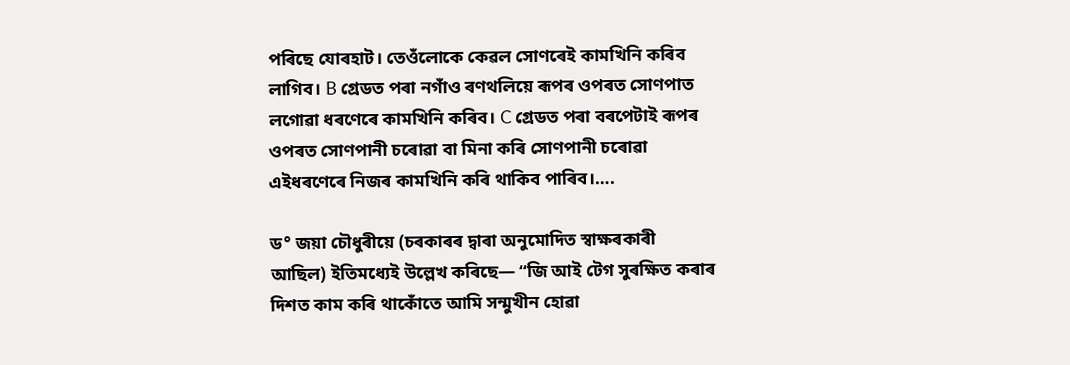পৰিছে যোৰহাট। তেওঁলোকে কেৱল সোণৰেই কামখিনি কৰিব লাগিব। B গ্রেডত পৰা নগাঁও ৰণথলিয়ে ৰূপৰ ওপৰত সোণপাত লগোৱা ধৰণেৰে কামখিনি কৰিব। C গ্রেডত পৰা বৰপেটাই ৰূপৰ ওপৰত সোণপানী চৰোৱা বা মিনা কৰি সোণপানী চৰোৱা এইধৰণেৰে নিজৰ কামখিনি কৰি থাকিব পাৰিব।….

ড° জয়া চৌধুৰীয়ে (চৰকাৰৰ দ্বাৰা অনুমোদিত স্বাক্ষৰকাৰী আছিল) ইতিমধ্যেই উল্লেখ কৰিছে— “জি আই টেগ সুৰক্ষিত কৰাৰ দিশত কাম কৰি থাকোঁতে আমি সন্মুখীন হোৱা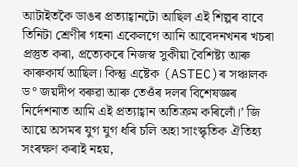আটাইতকৈ ডাঙৰ প্ৰত্যাহ্বানটো আছিল এই শিল্পৰ বাবে তিনিটা শ্ৰেণীৰ গহনা একেলগে আনি আবেদনখনৰ খচৰা প্ৰস্তুত কৰা, প্ৰত্যেকৰে নিজস্ব সুকীয়া বৈশিষ্ট্য আৰু কাৰুকাৰ্য আছিল। কিন্তু এষ্টেক (ASTEC)ৰ সঞ্চালক ড° জয়দীপ বৰুৱা আৰু তেওঁৰ দলৰ বিশেষজ্ঞৰ নিৰ্দেশনাত আমি এই প্রত্যাহ্বান অতিক্ৰম কৰিলোঁ।’ জি আয়ে অসমৰ যুগ যুগ ধৰি চলি অহা সাংস্কৃতিক ঐতিহ্য সংৰক্ষণ কৰাই নহয়,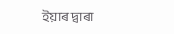ইয়াৰ দ্বাৰা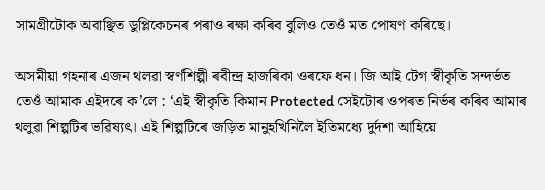সামগ্ৰীটোক অবাঞ্ছিত ডুপ্লিকেচনৰ পৰাও ৰক্ষা কৰিব বুলিও তেওঁ মত পোষণ কৰিছে।

অসমীয়া গহনাৰ এজন থলৱা স্বর্ণশিল্পী ৰবীন্দ্ৰ হাজৰিকা ওৰফে ধন। জি আই টেগ স্বীকৃতি সন্দৰ্ভত তেওঁ আমাক এইদৰে ক’লে : ‘এই স্বীকৃতি কিমান Protected সেইটোৰ ওপৰত নিৰ্ভৰ কৰিব আমাৰ থলুৱা শিল্পটিৰ ভৱিষ্যৎ। এই শিল্পটিৰে জড়িত মানুহখিনিলৈ ইতিমধ্যে দুর্দশা আহিয়ে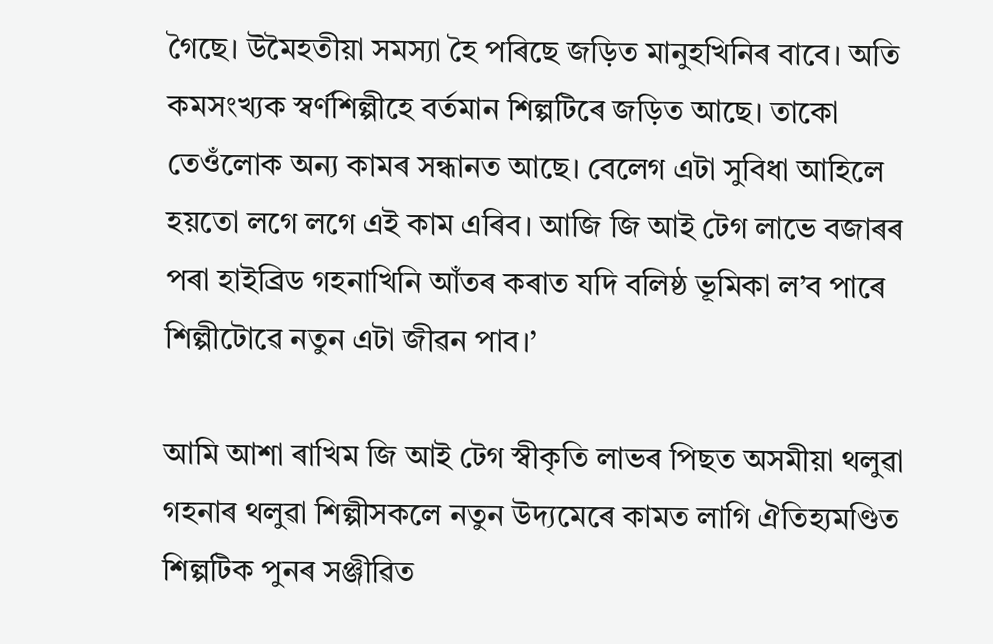গৈছে। উমৈহতীয়া সমস্যা হৈ পৰিছে জড়িত মানুহখিনিৰ বাবে। অতি কমসংখ্যক স্বর্ণশিল্পীহে বর্তমান শিল্পটিৰে জড়িত আছে। তাকো তেওঁলোক অন্য কামৰ সন্ধানত আছে। বেলেগ এটা সুবিধা আহিলে হয়তো লগে লগে এই কাম এৰিব। আজি জি আই টেগ লাভে বজাৰৰ পৰা হাইব্রিড গহনাখিনি আঁতৰ কৰাত যদি বলিষ্ঠ ভূমিকা ল’ব পাৰে শিল্পীটোৱে নতুন এটা জীৱন পাব।’

আমি আশা ৰাখিম জি আই টেগ স্বীকৃতি লাভৰ পিছত অসমীয়া থলুৱা গহনাৰ থলুৱা শিল্পীসকলে নতুন উদ্যমেৰে কামত লাগি ঐতিহ্যমণ্ডিত শিল্পটিক পুনৰ সঞ্জীৱিত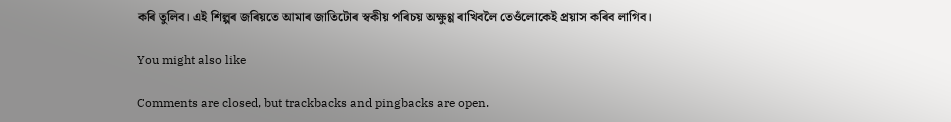কৰি তুলিব। এই শিল্পৰ জৰিয়তে আমাৰ জাতিটোৰ স্বকীয় পৰিচয় অক্ষুণ্ণ ৰাখিবলৈ তেওঁলোকেই প্ৰয়াস কৰিব লাগিব।

You might also like

Comments are closed, but trackbacks and pingbacks are open.